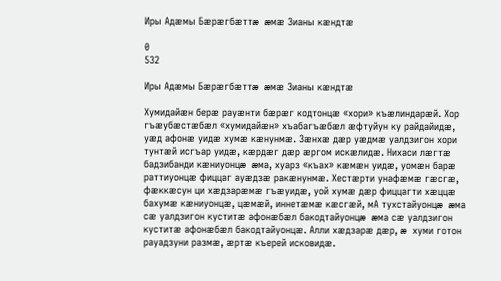Иры Адæмы Бæрæгбæттæ æмæ Зианы кæндтæ

0
532

Иры Адæмы Бæрæгбæттæ æмæ Зианы кæндтæ

Хумидайæн берæ рауæнти бæрæг кодтонцæ «хори» къæлиндарæй. Хор гъæубæстæбæл «хумидайæн» хъабагъæбæл æфтуйун ку райдайидæ, уæд афонæ уидæ хумæ кæнунмæ. Зæнхæ дæр уæдмæ уалдзигон хори тунтæй исгъар уидæ, кæрдæг дæр æргом искæлидæ. Нихаси лæгтæ бадзибанди кæниуонцæ æма, хуарз «къах» кæмæн уидæ, уомæн барæ раттиуонцæ фиццаг ауæдзæ ракæнунмæ. Хестæрти унафæмæ гæсгæ, фæккæсун ци хæдзарæмæ гъæуидæ, уой хумæ дæр фиццагти хæццæ бахумæ кæниуонцæ, цæмæй, иннетæмæ кæсгæй, мА тухстайуонцæ æма сæ уалдзигон куститæ афонæбæл бакодтайуонцæ æма сæ уалдзигон куститæ афонæбæл бакодтайуонцæ. Алли хæдзарæ дæр, æ хуми готон рауадзуни размæ, æртæ къерей исковидæ.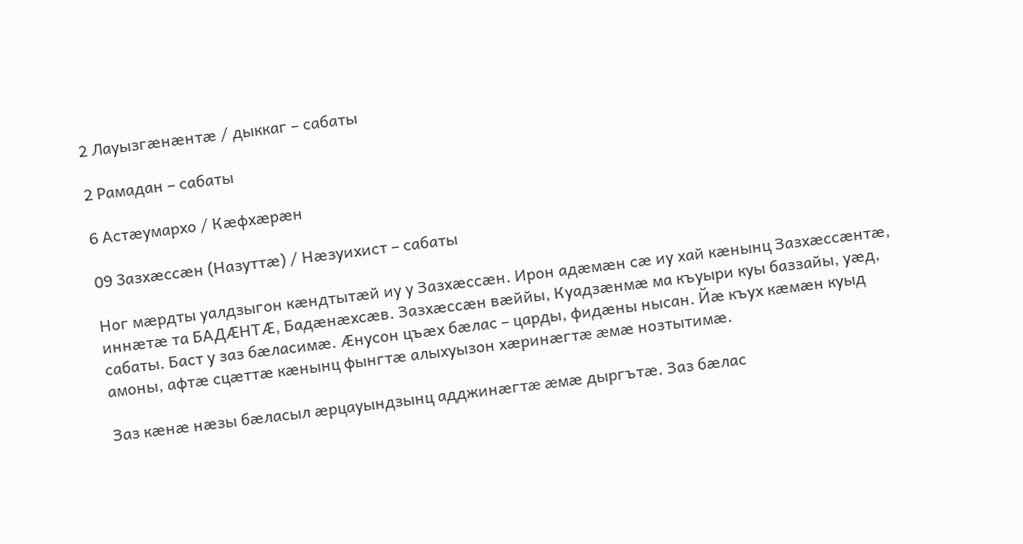2 Лауызгæнæнтæ / дыккаг – сабаты

2 Рамадан – сабаты

6 Астæумархо / Кæфхæрæн

09 3азхæссæн (Назуттæ) / Нæзуихист – сабаты

Ног мæрдты уалдзыгон кæндтытæй иу у Зазхæссæн. Ирон адæмæн сæ иу хай кæнынц Зазхæссæнтæ, иннæтæ та БАДÆНТÆ, Бадæнæхсæв. Зазхæссæн вæййы, Куадзæнмæ ма къуыри куы баззайы, уæд, сабаты. Баст у заз бæласимæ. Æнусон цъæх бæлас – царды, фидæны нысан. Йæ къух кæмæн куыд амоны, афтæ сцæттæ кæнынц фынгтæ алыхуызон хæринæгтæ æмæ нозтытимæ.

Заз кæнæ нæзы бæласыл æрцауындзынц адджинæгтæ æмæ дыргътæ. Заз бæлас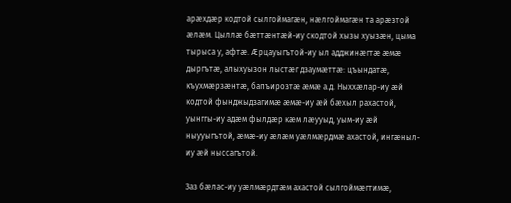арæхдæр кодтой сылгоймагæн, нæлгоймагæн та арæзтой æлæм. Цыллæ бæттæнтæй-иу скодтой хызы хуызæн, цыма тырыса у, афтæ. Æрцауыгътой-иу ыл адджинæгтæ æмæ дыргътæ, алыхуызон лыстæг дзаумæттæ: цъындатæ, къухмæрзæнтæ, бапъирозтæ æмæ а.д. Ныххæлар-иу æй кодтой фынджыдзагимæ æмæ-иу æй бæхыл рахастой, уынггы-иу адæм фылдæр кæм лæууыд, уым-иу æй ныууыгътой, æмæ-иу æлæм уæлмæрдмæ ахастой, ингæныл-иу æй ныссагътой.

Заз бæлас-иу уæлмæрдтæм ахастой сылгоймæгтимæ,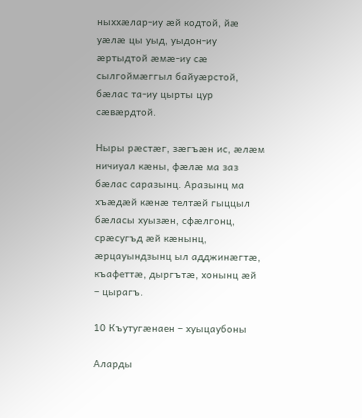ныххæлар-иу æй кодтой, йæ уæлæ цы уыд, уыдон-иу æртыдтой æмæ-иу сæ сылгоймæггыл байуæрстой, бæлас та-иу цырты цур сæвæрдтой.

Ныры рæстæг, зæгъæн ис, æлæм ничиуал кæны, фæлæ ма заз бæлас саразынц. Аразынц ма хъæдæй кæнæ телтæй гыццыл бæласы хуызæн, сфæлгонц, срæсугъд æй кæнынц, æрцауындзынц ыл адджинæгтæ, къафеттæ, дыргътæ, хонынц æй – цырагъ.

10 Къутугæнаен – хуыцаубоны

Аларды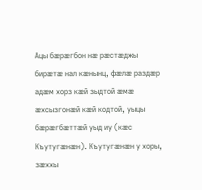Ацы бæрæгбон нæ рæстæджы бирæтæ нал кæнынц, фæлæ раздæр адæм хорз кæй зыдтой æмæ æхсызгонæй кæй кодтой, уыцы бæрæгбæттæй уыд иу (кæс Къутугæнæн). Къутугæнæн у хоры, зæххы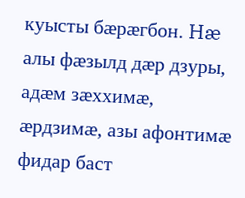куысты бæрæгбон. Hæ алы фæзылд дæр дзуры, адæм зæххимæ, æрдзимæ, азы афонтимæ фидар баст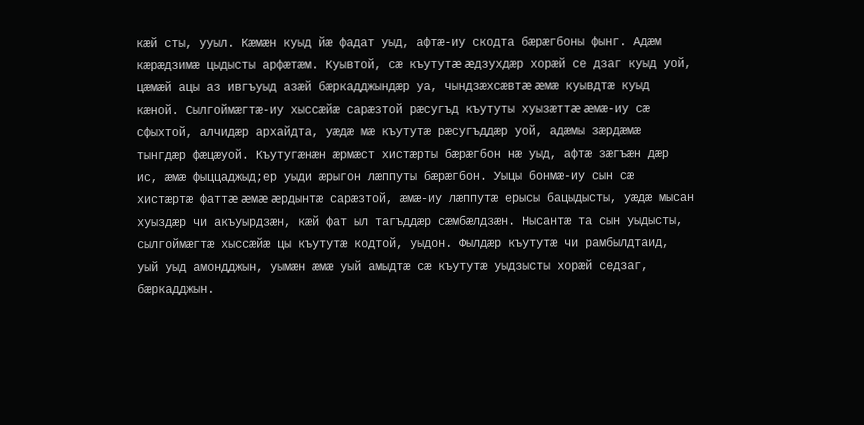кæй сты, ууыл. Кæмæн куыд йæ фадат уыд, афтæ-иу скодта бæрæгбоны фынг. Адæм кæрæдзимæ цыдысты арфæтæм. Куывтой, сæ къутутæ æдзухдæр хорæй се дзаг куыд уой, цæмæй ацы аз ивгъуыд азæй бæркадджындæр уа, чындзæхсæвтæ æмæ куывдтæ куыд кæной. Сылгоймæгтæ-иу хыссæйæ сарæзтой рæсугъд къутуты хуызæттæ æмæ-иу сæ сфыхтой, алчидæр архайдта, уæдæ мæ къутутæ рæсугъддæр уой, адæмы зæрдæмæ тынгдæр фæцæуой. Къутугæнæн æрмæст хистæрты бæрæгбон нæ уыд, афтæ зæгъæн дæр ис, æмæ фыццаджыд;ер уыди æрыгон лæппуты бæрæгбон. Уыцы бонмæ-иу сын сæ хистæртæ фаттæ æмæ æрдынтæ сарæзтой, æмæ-иу лæппутæ ерысы бацыдысты, уæдæ мысан хуыздæр чи акъуырдзæн, кæй фат ыл тагъддæр сæмбæлдзæн. Нысантæ та сын уыдысты, сылгоймæгтæ хыссæйæ цы къутутæ кодтой, уыдон. Фылдæр къутутæ чи рамбылдтаид, уый уыд амондджын, уымæн æмæ уый амыдтæ сæ къутутæ уыдзысты хорæй седзаг, бæркадджын.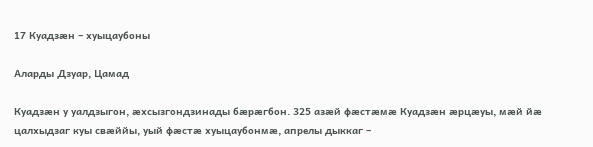17 Куадзæн – хуыцаубоны

Аларды Дзуар, Цамад

Куадзæн у уалдзыгон, æхсызгондзинады бæрæгбон. 325 азæй фæстæмæ Куадзæн æрцæуы, мæй йæ цалхыдзаг куы свæййы, уый фæстæ хуыцаубонмæ, апрелы дыккаг –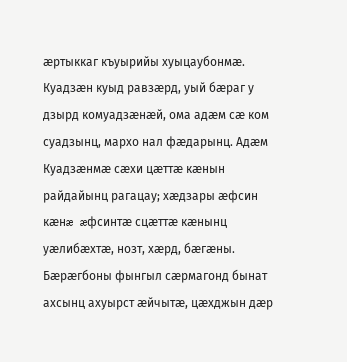æртыккаг къуырийы хуыцаубонмæ. Куадзæн куыд равзæрд, уый бæраг у дзырд комуадзæнæй, ома адæм сæ ком суадзынц, мархо нал фæдарынц. Адæм Куадзæнмæ сæхи цæттæ кæнын райдайынц рагацау; хæдзары æфсин кæнæ æфсинтæ сцæттæ кæнынц уæлибæхтæ, нозт, хæрд, бæгæны. Бæрæгбоны фынгыл сæрмагонд бынат ахсынц ахуырст æйчытæ, цæхджын дæр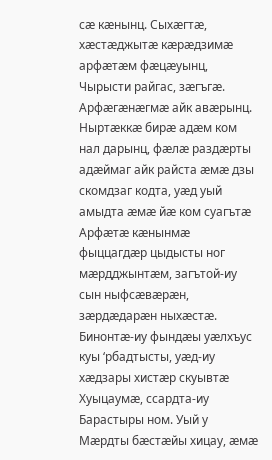сæ кæнынц. Сыхæгтæ, хæстæджытæ кæрæдзимæ арфæтæм фæцæуынц, Чырысти райгас, зæгъгæ. Арфæгæнæгмæ айк авæрынц. Ныртæккæ бирæ адæм ком нал дарынц, фæлæ раздæрты адæймаг айк райста æмæ дзы скомдзаг кодта, уæд уый амыдта æмæ йæ ком суагътæ Арфæтæ кæнынмæ фыццагдæр цыдысты ног мæрдджынтæм, загътой-иу сын ныфсæвæрæн, зæрдæдарæн ныхæстæ. Бинонтæ-иу фындæы уæлхъус куы ‘рбадтысты, уæд-иу хæдзары хистæр скуывтæ Хуыцаумæ, ссардта-иу Барастыры ном. Уый у Мæрдты бæстæйы хицау, æмæ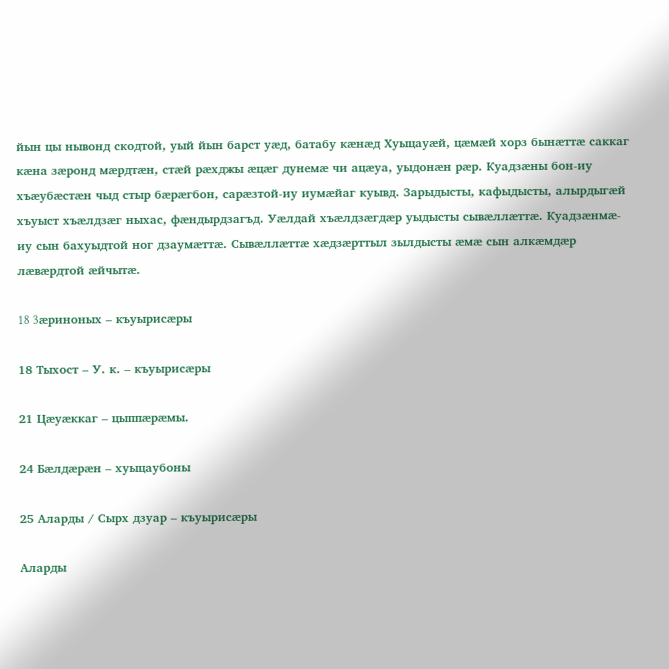йын цы нывонд скодтой, уый йын барст уæд, батабу кæнæд Хуыцауæй, цæмæй хорз бынæттæ саккаг кæна зæронд мæрдтæн, стæй рæхджы æцæг дунемæ чи ацæуа, уыдонæн рæр. Куадзæны бон-иу хъæубæстæн чыд стыр бæрæгбон, сарæзтой-иу иумæйаг куывд. Зарыдысты, кафыдысты, алырдыгæй хъуыст хъæлдзæг ныхас, фæндырдзагъд. Уæлдай хъæлдзæгдæр уыдысты сывæллæттæ. Куадзæнмæ-иу сын бахуыдтой ног дзаумæттæ. Сывæллæттæ хæдзæрттыл зылдысты æмæ сын алкæмдæр лæвæрдтой æйчытæ.

18 3æриноных – къуырисæры

18 Тыхост – У. к. – къуырисæры

21 Цæуæккаг – цыппæрæмы.

24 Бæлдæрæн – хуыцаубоны

25 Аларды / Сырх дзуар – къуырисæры

Аларды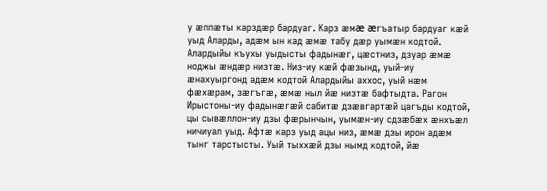у æппæты карздæр бардуаг. Карз æмæ æгъатыр бардуаг кæй уыд Аларды, адæм ын кад æмæ табу дæр уымæн кодтой. Алардыйы къухы уыдысты фадынæг, цæстниз, дзуар æмæ ноджы æндæр низтæ. Низ-иу кæй фæзынд, уый-иу æнахуыргонд адæм кодтой Алардыйы аххос, уый нæм фæхæрам, зæгъгæ, æмæ ныл йæ низтæ бафтыдта. Рагон Ирыстоны-иу фадынæгæй сабитæ дзæвгартæй цагъды кодтой, цы сывæллон-иу дзы фæрынчын, уымæн-иу сдзæбæх æнхъæл ничиуал уыд. Афтæ карз уыд ацы низ, æмæ дзы ирон адæм тынг тарстысты. Уый тыххæй дзы нымд кодтой, йæ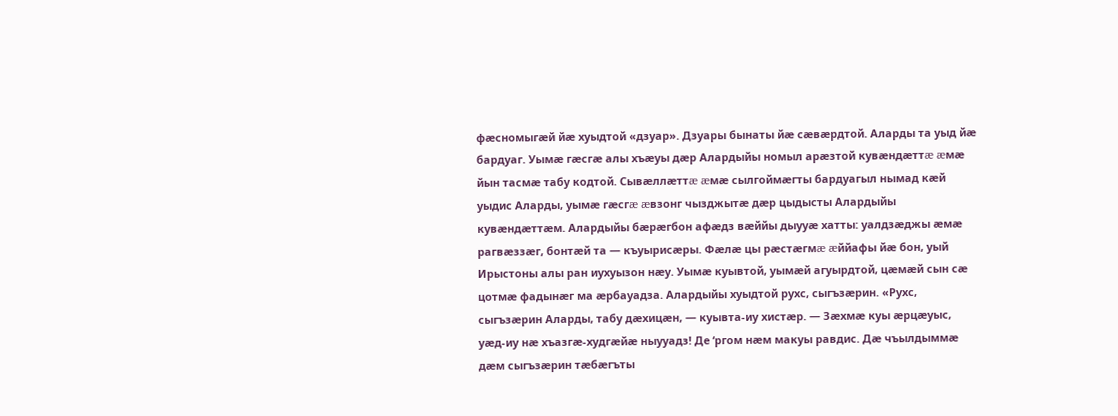фæсномыгæй йæ хуыдтой «дзуар». Дзуары бынаты йæ сæвæрдтой. Аларды та уыд йæ бардуаг. Уымæ гæсгæ алы хъæуы дæр Алардыйы номыл арæзтой кувæндæттæ æмæ йын тасмæ табу кодтой. Сывæллæттæ æмæ сылгоймæгты бардуагыл нымад кæй уыдис Аларды, уымæ гæсгæ æвзонг чызджытæ дæр цыдысты Алардыйы кувæндæттæм. Алардыйы бæрæгбон афæдз вæййы дыууæ хатты: уалдзæджы æмæ рагвæззæг, бонтæй та — къуырисæры. Фæлæ цы рæстæгмæ æййафы йæ бон, уый Ирыстоны алы ран иухуызон нæу. Уымæ куывтой, уымæй агуырдтой, цæмæй сын сæ цотмæ фадынæг ма æрбауадза. Алардыйы хуыдтой рухс, сыгъзæрин. «Рухс, сыгъзæрин Аларды, табу дæхицæн, — куывта-иу хистæр. — Зæхмæ куы æрцæуыс, уæд-иу нæ хъазгæ-худгæйæ ныууадз! Де ‘ргом нæм макуы равдис. Дæ чъылдыммæ дæм сыгъзæрин тæбæгъты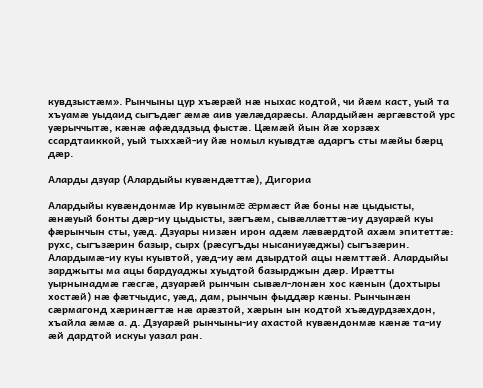кувдзыстæм». Рынчыны цур хъæрæй нæ ныхас кодтой, чи йæм каст, уый та хъуамæ уыдаид сыгъдæг æмæ аив уæлæдарæсы. Алардыйæн æргæвстой урс уæрыччытæ, кæнæ афæдздзыд фыстæ. Цæмæй йын йæ хорзæх ссардтаиккой, уый тыххæй-иу йæ номыл куывдтæ адаргъ сты мæйы бæрц дæр.

Аларды дзуар (Алардыйы кувæндæттæ), Дигориа

Алардыйы кувæндонмæ Ир кувынмæ æрмæст йæ боны нæ цыдысты, æнæуый бонты дæр-иу цыдысты, зæгъæм, сывæллæттæ-иу дзуарæй куы фæрынчын сты, уæд. Дзуары низæн ирон адæм лæвæрдтой ахæм эпитеттæ: рухс, сыгъзæрин базыр, сырх (рæсугъды нысаниуæджы) сыгъзæрин. Алардымæ-иу куы куывтой, уæд-иу æм дзырдтой ацы нæмттæй. Алардыйы зарджыты ма ацы бардуаджы хуыдтой базырджын дæр. Ирæтты уырнынадмæ гæсгæ, дзуарæй рынчын сывæл-лонæн хос кæнын (дохтыры хостæй) нæ фæтчыдис, уæд, дам, рынчын фыддæр кæны. Рынчынæн сæрмагонд хæринæгтæ нæ арæзтой, хæрын ын кодтой хъæдурдзæхдон, хъайла æмæ а. д. Дзуарæй рынчыны-иу ахастой кувæндонмæ кæнæ та-иу æй дардтой искуы уазал ран.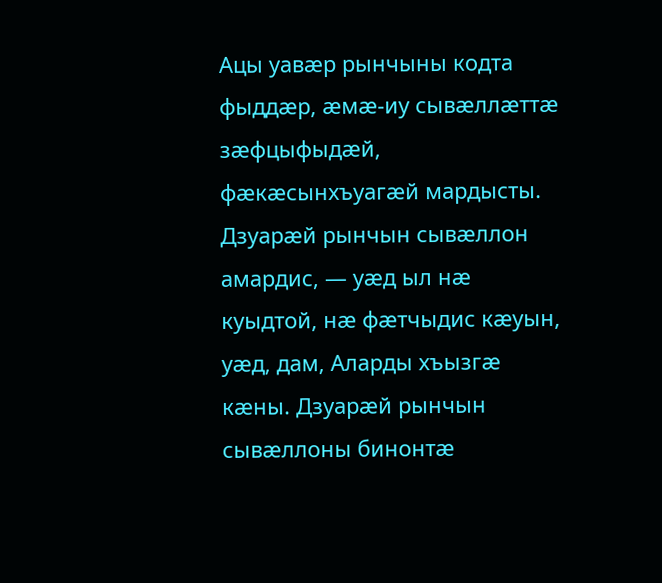Ацы уавæр рынчыны кодта фыддæр, æмæ-иу сывæллæттæ зæфцыфыдæй, фæкæсынхъуагæй мардысты. Дзуарæй рынчын сывæллон амардис, — уæд ыл нæ куыдтой, нæ фæтчыдис кæуын, уæд, дам, Аларды хъызгæ кæны. Дзуарæй рынчын сывæллоны бинонтæ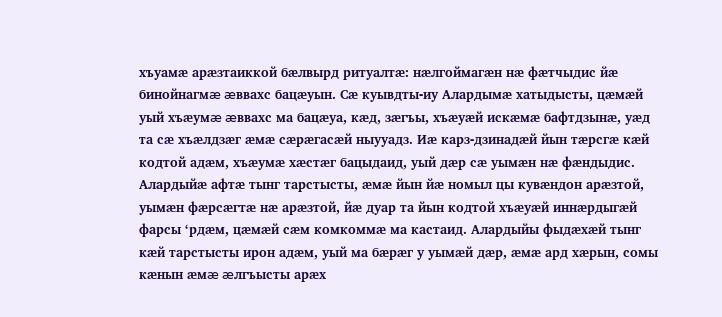хъуамæ арæзтаиккой бæлвырд ритуалтæ: нæлгоймагæн нæ фæтчыдис йæ бинойнагмæ æввахс бацæуын. Сæ куывдты-иу Алардымæ хатыдысты, цæмæй уый хъæумæ æввахс ма бацæуа, кæд, зæгъы, хъæуæй искæмæ бафтдзынæ, уæд та сæ хъæлдзæг æмæ сæрæгасæй ныууадз. Иæ карз-дзинадæй йын тæрсгæ кæй кодтой адæм, хъæумæ хæстæг бацыдаид, уый дæр сæ уымæн нæ фæндыдис. Алардыйæ афтæ тынг тарстысты, æмæ йын йæ номыл цы кувæндон арæзтой, уымæн фæрсæгтæ нæ арæзтой, йæ дуар та йын кодтой хъæуæй иннæрдыгæй фарсы ‘рдæм, цæмæй сæм комкоммæ ма кастаид. Алардыйы фыдæхæй тынг кæй тарстысты ирон адæм, уый ма бæрæг у уымæй дæр, æмæ ард хæрын, сомы кæнын æмæ æлгъысты арæх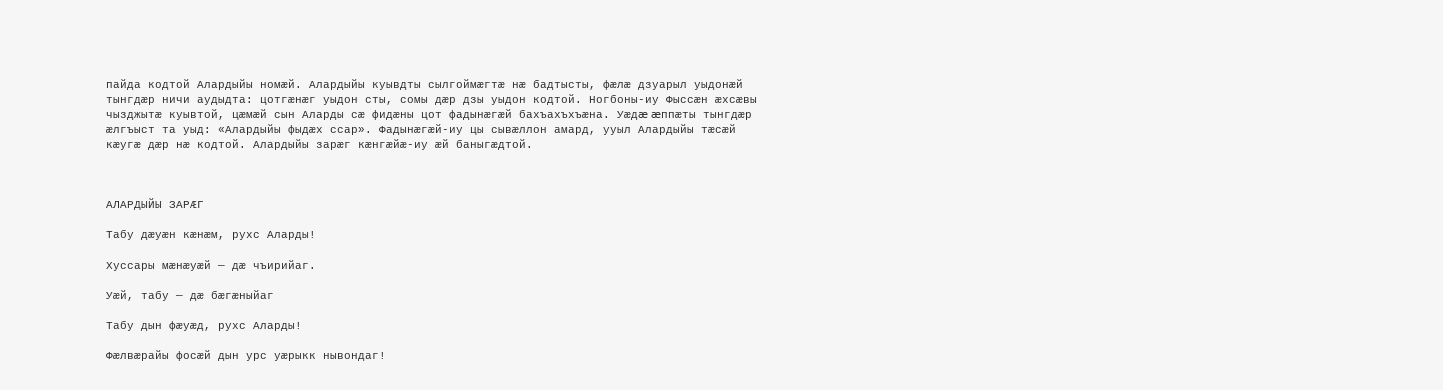пайда кодтой Алардыйы номæй. Алардыйы куывдты сылгоймæгтæ нæ бадтысты, фæлæ дзуарыл уыдонæй тынгдæр ничи аудыдта: цотгæнæг уыдон сты, сомы дæр дзы уыдон кодтой. Ногбоны-иу Фыссæн æхсæвы чызджытæ куывтой, цæмæй сын Аларды сæ фидæны цот фадынæгæй бахъахъхъæна. Уæдæ æппæты тынгдæр æлгъыст та уыд: «Алардыйы фыдæх ссар». Фадынæгæй-иу цы сывæллон амард, ууыл Алардыйы тæсæй кæугæ дæр нæ кодтой. Алардыйы зарæг кæнгæйæ-иу æй баныгæдтой.



АЛАРДЫЙЫ ЗАРÆГ

Табу дæуæн кæнæм, рухс Аларды!

Хуссары мæнæуæй — дæ чъирийаг.

Уæй, табу — дæ бæгæныйаг

Табу дын фæуæд, рухс Аларды!

Фæлвæрайы фосæй дын урс уæрыкк нывондаг!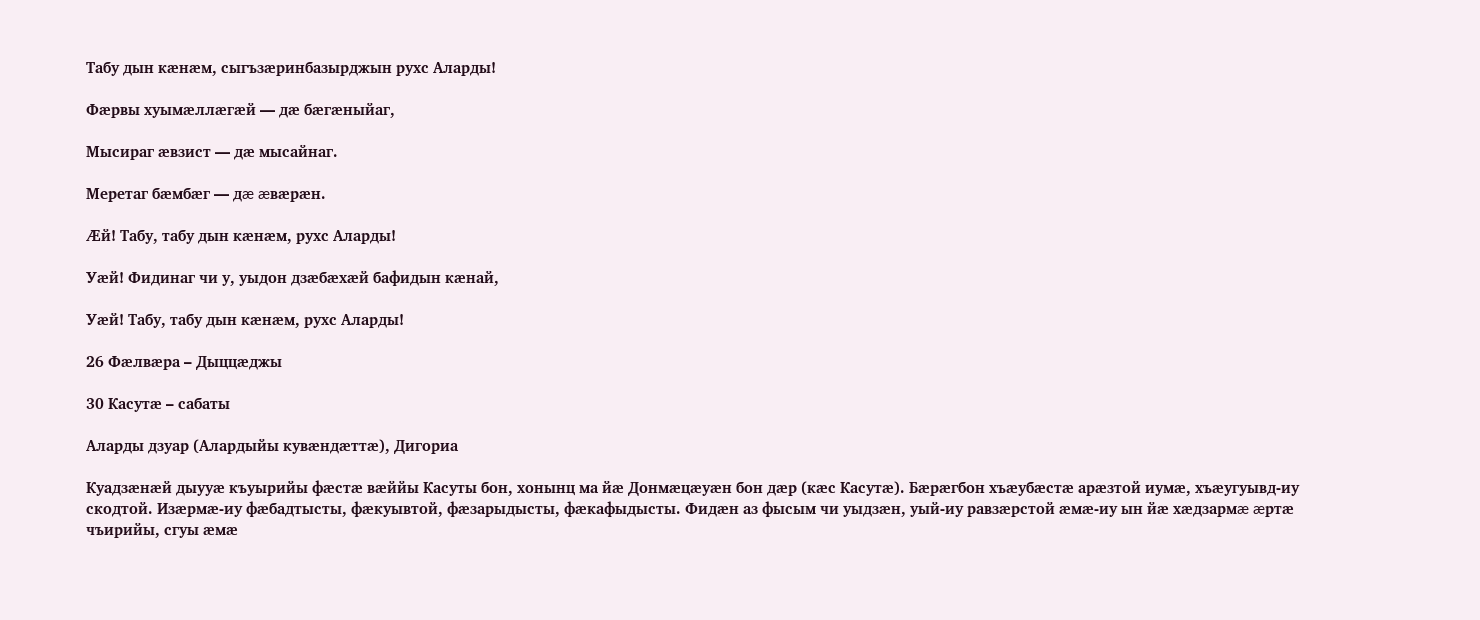Табу дын кæнæм, сыгъзæринбазырджын рухс Аларды!

Фæрвы хуымæллæгæй — дæ бæгæныйаг,

Мысираг æвзист — дæ мысайнаг.

Меретаг бæмбæг — дæ æвæрæн.

Æй! Табу, табу дын кæнæм, рухс Аларды!

Уæй! Фидинаг чи у, уыдон дзæбæхæй бафидын кæнай,

Уæй! Табу, табу дын кæнæм, рухс Аларды!

26 Фæлвæра – Дыццæджы

30 Касутæ – сабаты

Аларды дзуар (Алардыйы кувæндæттæ), Дигориа

Куадзæнæй дыууæ къуырийы фæстæ вæййы Касуты бон, хонынц ма йæ Донмæцæуæн бон дæр (кæс Касутæ). Бæрæгбон хъæубæстæ арæзтой иумæ, хъæугуывд-иу скодтой. Изæрмæ-иу фæбадтысты, фæкуывтой, фæзарыдысты, фæкафыдысты. Фидæн аз фысым чи уыдзæн, уый-иу равзæрстой æмæ-иу ын йæ хæдзармæ æртæ чъирийы, сгуы æмæ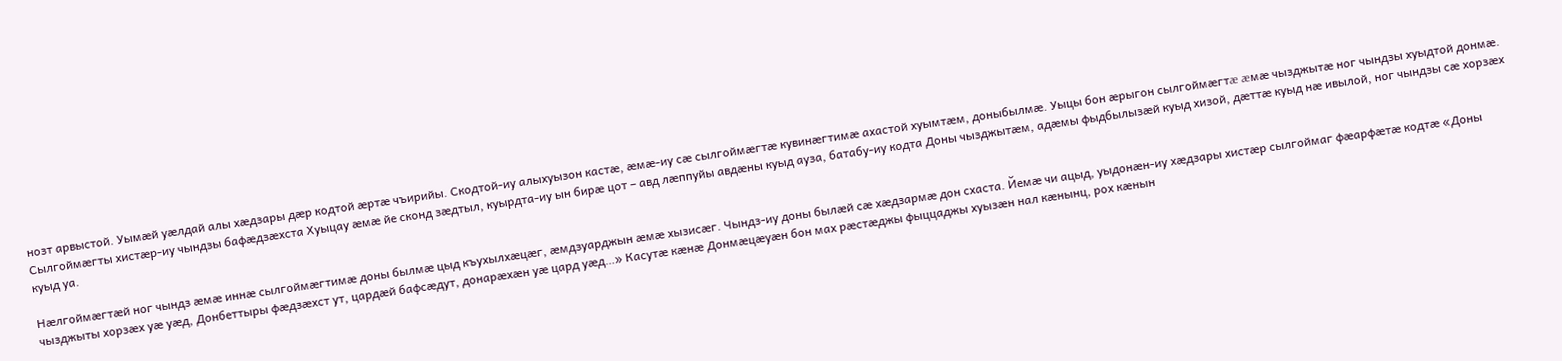нозт арвыстой. Уымæй уæлдай алы хæдзары дæр кодтой æртæ чъирийы. Скодтой-иу алыхуызон кастæ, æмæ-иу сæ сылгоймæгтæ кувинæгтимæ ахастой хуымтæм, доныбылмæ. Уыцы бон æрыгон сылгоймæгтæ æмæ чызджытæ ног чындзы хуыдтой донмæ. Сылгоймæгты хистæр-иу чындзы бафæдзæхста Хуыцау æмæ йе сконд зæдтыл, куырдта-иу ын бирæ цот – авд лæппуйы авдæны куыд ауза, батабу-иу кодта Доны чызджытæм, адæмы фыдбылызæй куыд хизой, дæттæ куыд нæ ивылой, ног чындзы сæ хорзæх куыд уа.

Нæлгоймæгтæй ног чындз æмæ иннæ сылгоймæгтимæ доны былмæ цыд къухылхæцæг, æмдзуарджын æмæ хызисæг. Чындз-иу доны былæй сæ хæдзармæ дон схаста. Йемæ чи ацыд, уыдонæн-иу хæдзары хистæр сылгоймаг фæарфæтæ кодтæ «Доны чызджыты хорзæх уæ уæд, Донбеттыры фæдзæхст ут, цардæй бафсæдут, донарæхæн уæ цард уæд…» Касутæ кæнæ Донмæцæуæн бон мах рæстæджы фыццаджы хуызæн нал кæнынц, рох кæнын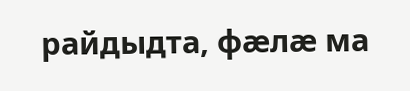райдыдта, фæлæ ма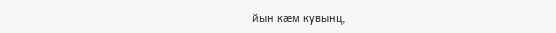йын кæм кувынц,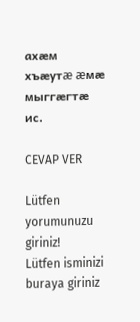ахæм хъæутæ æмæ мыггæгтæ ис.

CEVAP VER

Lütfen yorumunuzu giriniz!
Lütfen isminizi buraya giriniz